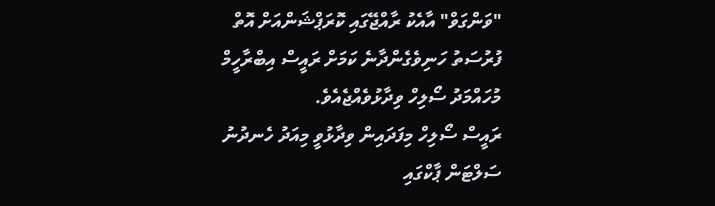"ވަންގަވް" އާއެކު ރާއްޖޭގައި ކޮރަޕްޝަންއަށް އޮތް ފުރުސަތު ހަނިވެގެންދާނެ ކަމަށް ރައީސް އިބްރާހީމް މުހައްމަދު ސޯލިހް ވިދާޅުވެއްޖެއެވެ.
ރައީސް ސޯލިހް މިފަދައިން ވިދާޅުވީ މިއަދު ހެނދުނު ސަލްޓަން ޕާކްގައި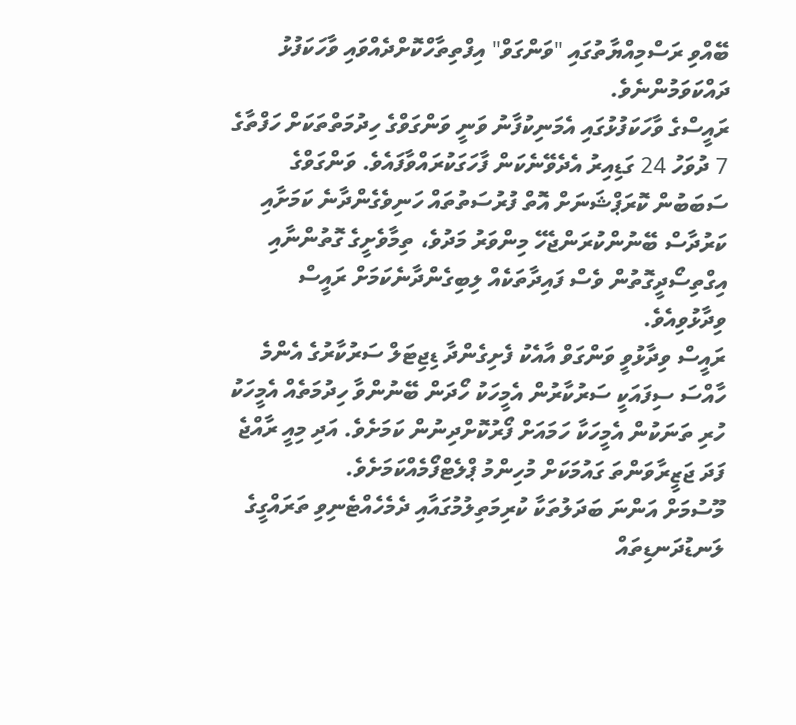ބޭއްވި ރަސްމިއްޔާތުގައި "ވަންގަވް" އިފްތިތާހްކޮށްދެއްވައި ވާހަކަފުޅު ދައްކަވަމުންނެވެ.
ރައީސްގެ ވާހަކަފުޅުގައި އެމަނިކުފާނު ވަނީ ވަންގަވްގެ ހިދުމަތްތަކަށް ހަފްތާގެ 7 ދުވަހު 24 ގަޑިއިރު އެދެވޭނެކަން ފާހަގަކުރައްވާފައެވެ. ވަންގަވްގެ ސަބަބުން ކޮރަޕްޝަނަށް އޮތް ފުރުސަތުތައް ހަނިވެގެންދާނެ ކަމަށާއި ކަރުދާސް ބޭނުންކުރަންޖެހޭ މިންވަރު މަދުވެ، ތިމާވެށީގެ ގޮތުންނާއި އިގްތިސޯދީގޮތުން ވެސް ފައިދާތަކެއް ލިބިގެންދާނެކަމަށް ރައީސް ވިދާޅުވިއެވެ.
ރައީސް ވިދާޅުވީ ވަންގަވް އާއެކު ފެށިގެންދާ ޑިޖިޓަލް ސަރުކާރުގެ އެންމެ ހާއްސަ ސިފައަކީ ސަރުކާރުން އެމީހަކު ހޯދަން ބޭނުންވާ ހިދުމަތެއް އެމީހަކު ހުރި ތަނަކުން އެމީހަކާ ހަމައަށް ފޯރުކޮށްދިނުން ކަމަށެވެ. އަދި މިއީ ރާއްޖެ ފަދަ ޖަޒީރާވަންތަ ގައުމަކަށް މުހިންމު ޕްލެޓްފޯމެއްކަމަށެވެ.
މޫސުމަށް އަންނަ ބަދަލުތަކާ ކުރިމަތިލުމުގައާއި ދެމެހެއްޓެނިވި ތަރައްގީގެ ލަނޑުދަނޑިތައް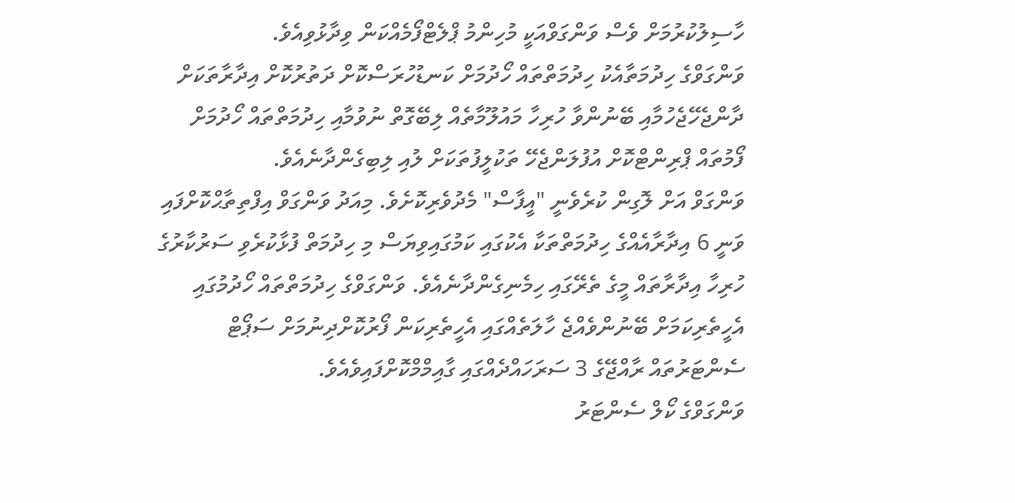ހާސިލުކުރުމަށް ވެސް ވަންގަވްއަކީ މުހިންމު ޕްލެޓްފޯމެއްކަން ވިދާޅުވިއެވެ.
ވަންގަވްގެ ހިދުމަތާއެކު ހިދުމަތްތައް ހޯދުމަށް ކަނޑުހުރަސްކޮށް ދަތުރުކޮށް އިދާރާތަކަށް ދާންޖެހޭޖެހުމާއި ބޭނުންވާ ހުރިހާ މައުލޫމާތެއް ލިބޭގޮތް ނުވުމާއި ހިދުމަތްތައް ހޯދުމަށް ފޯމުތައް ޕްރިންޓްކޮށް އުފުލަންޖެހޭ ތަކުލީފުތަކަށް ލުއި ލިބިގެންދާނެއެވެ.
ވަންގަވް އަށް ލޮގިން ކުރެވެނީ "އީފާސް" މެދުވެރިކޮށެވެ. މިއަދު ވަންގަވް އިފްތިތާޙްކޮށްފައި ވަނީ 6 އިދާރާއެއްގެ ހިދުމަތްތަކާ އެކުގައި ކަމުގައިވިޔަސް މި ހިދުމަތް ފުޅާކުރެވި ސަރުކާރުގެ ހުރިހާ އިދާރާތައް މީގެ ތެރޭގައި ހިމެނިގެންދާނެއެވެ. ވަންގަވްގެ ހިދުމަތްތައް ހޯދުމުގައި އެހީތެރިކަމަށް ބޭނުންވެއްޖެ ހާލަތެއްގައި އެހީތެރިކަން ފޯރުކޮށްދިނުމަށް ސަޕޯޓް ސެންޓަރުތައް ރާއްޖޭގެ 3 ސަރަހައްދެއްގައި ގާއިމްމްކޮށްފައިވެއެވެ.
ވަންގަވްގެ ކޯލް ސެންޓަރު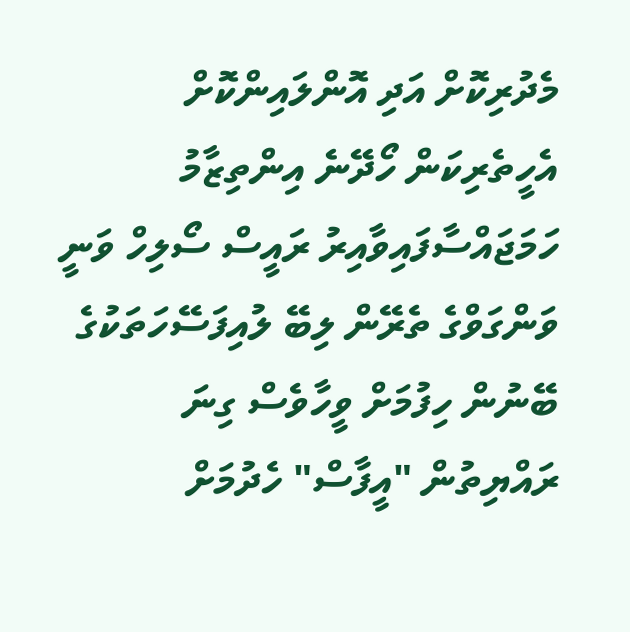މެދުރިކޮށް އަދި އޮންލައިންކޮށް އެހީތެރިކަން ހޯދޭނެ އިންތިޒާމު ހަމަޖައްސާފައިވާއިރު ރައީސް ސޯލިހް ވަނީ ވަންގަވްގެ ތެރޭން ލިބޭ ލުއިފަސޭހަތަކުގެ ބޭނުން ހިފުމަށް ވީހާވެސް ގިނަ ރައްޔިތުން "އީފާސް" ހެދުމަށް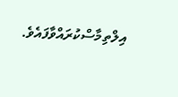އިލްތިމާސްކުރައްވާފައެވެ.